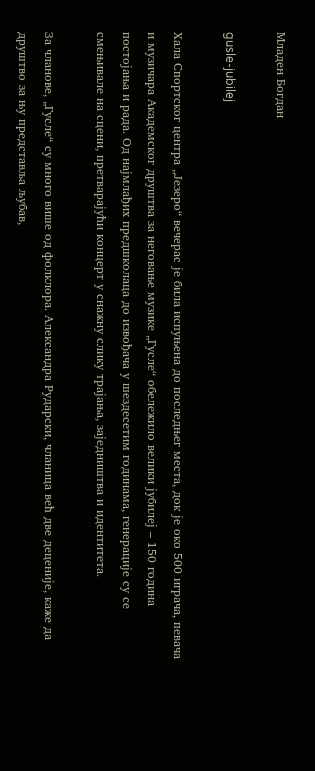Младен Богдан

gusle-jubilej

Хала Спортског центра „Језеро“ вечерас је била испуњена до последњег места, док је око 500 играча, певача и музичара Академског друштва за неговање музике „Гусле“ обележило велики јубилеј – 150 година постојања и рада. Од најмлађих предшколаца до извођача у шездесетим годинама, генерације су се смењивале на сцени, претварајући концерт у снажну слику трајања, заједништва и идентитета.

За чланове, „Гусле“ су много више од фолклора. Александра Рударски, чланица већ две деценије, каже да друштво за њу представља љубав,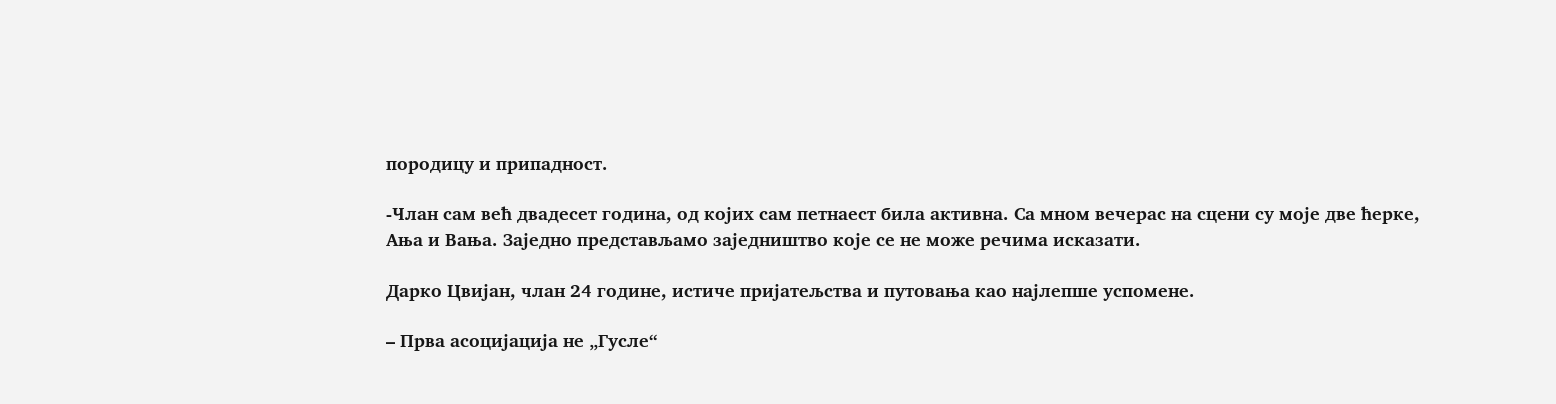породицу и припадност.

-Члан сам већ двадесет година, од којих сам петнаест била активна. Са мном вечерас на сцени су моје две ћерке, Ања и Вања. Заједно представљамо заједништво које се не може речима исказати.

Дарко Цвијан, члан 24 године, истиче пријатељства и путовања као најлепше успомене.

– Прва асоцијација не „Гусле“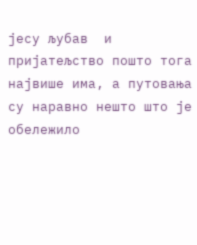јесу љубав  и пријатељство пошто тога највише има, а путовања су наравно нешто што је обележило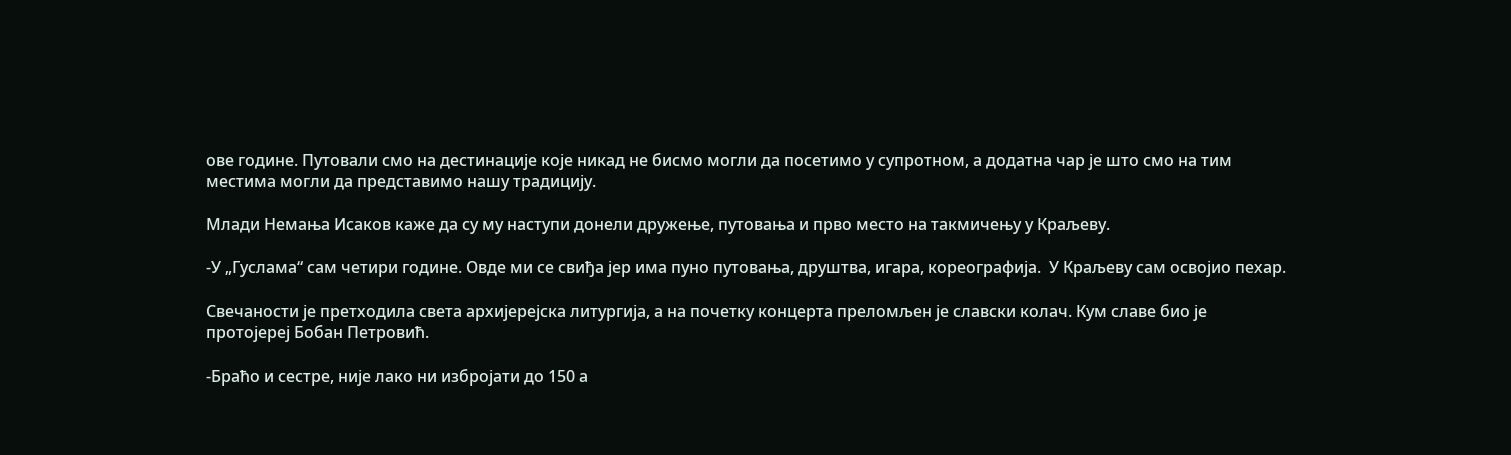ове године. Путовали смо на дестинације које никад не бисмо могли да посетимо у супротном, а додатна чар је што смо на тим местима могли да представимо нашу традицију.

Млади Немања Исаков каже да су му наступи донели дружење, путовања и прво место на такмичењу у Краљеву.

-У „Гуслама“ сам четири године. Овде ми се свиђа јер има пуно путовања, друштва, игара, кореографија.  У Краљеву сам освојио пехар.

Свечаности је претходила света архијерејска литургија, а на почетку концерта преломљен је славски колач. Кум славе био је протојереј Бобан Петровић.

-Браћо и сестре, није лако ни избројати до 150 а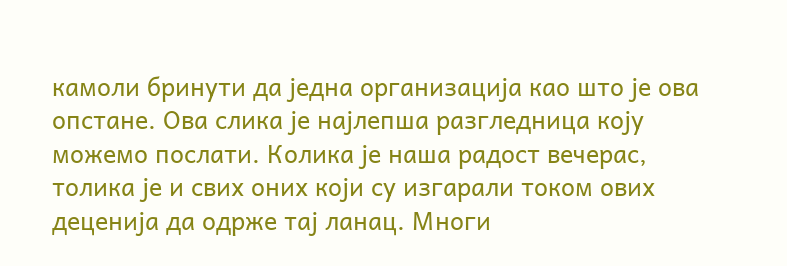камоли бринути да једна организација као што је ова опстане. Ова слика је најлепша разгледница коју можемо послати. Колика је наша радост вечерас, толика је и свих оних који су изгарали током ових деценија да одрже тај ланац. Многи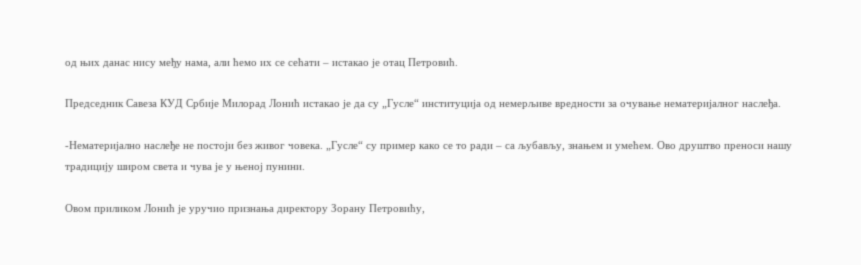од њих данас нису међу нама, али ћемо их се сећати – истакао је отац Петровић.

Председник Савеза КУД Србије Милорад Лонић истакао је да су „Гусле“ институција од немерљиве вредности за очување нематеријалног наслеђа.

-Нематеријално наслеђе не постоји без живог човека. „Гусле“ су пример како се то ради – са љубављу, знањем и умећем. Ово друштво преноси нашу традицију широм света и чува је у њеној пунини.

Овом приликом Лонић је уручио признања директору Зорану Петровићу,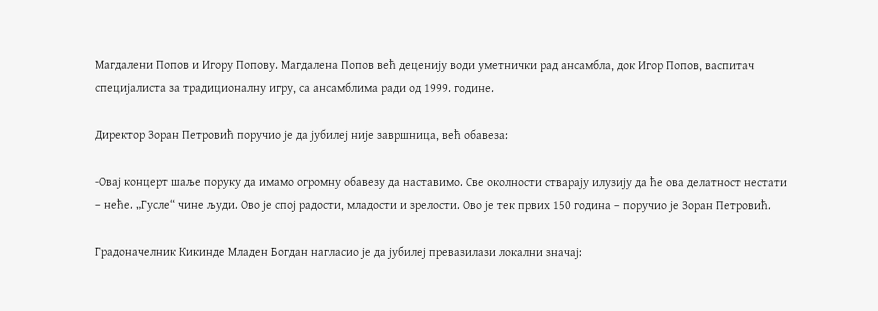Магдалени Попов и Игору Попову. Магдалена Попов већ деценију води уметнички рад ансамбла, док Игор Попов, васпитач специјалиста за традиционалну игру, са ансамблима ради од 1999. године.

Директор Зоран Петровић поручио је да јубилеј није завршница, већ обавеза:

-Овај концерт шаље поруку да имамо огромну обавезу да наставимо. Све околности стварају илузију да ће ова делатност нестати – неће. „Гусле“ чине људи. Ово је спој радости, младости и зрелости. Ово је тек првих 150 година – поручио је Зоран Петровић.

Градоначелник Кикинде Младен Богдан нагласио је да јубилеј превазилази локални значај: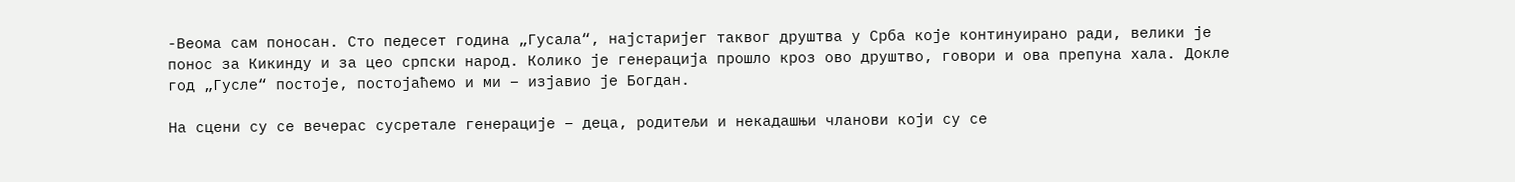-Веома сам поносан. Сто педесет година „Гусала“, најстаријег таквог друштва у Срба које континуирано ради, велики је понос за Кикинду и за цео српски народ. Колико је генерација прошло кроз ово друштво, говори и ова препуна хала. Докле год „Гусле“ постоје, постојаћемо и ми – изјавио је Богдан.

На сцени су се вечерас сусретале генерације – деца, родитељи и некадашњи чланови који су се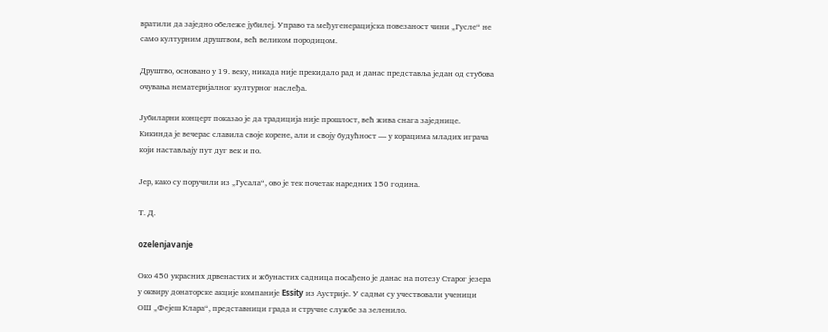вратили да заједно обележе јубилеј. Управо та међугенерацијска повезаност чини „Гусле“ не само културним друштвом, већ великом породицом.

Друштво, основано у 19. веку, никада није прекидало рад и данас представља један од стубова очувања нематеријалног културног наслеђа.

Јубиларни концерт показао је да традиција није прошлост, већ жива снага заједнице. Кикинда је вечерас славила своје корене, али и своју будућност — у корацима младих играча који настављају пут дуг век и по.

Јер, како су поручили из „Гусала“, ово је тек почетак наредних 150 година.

Т. Д.

ozelenjavanje

Око 450 украсних дрвенастих и жбунастих садница посађено је данас на потезу Старог језера у оквиру донаторске акције компаније Essity из Аустрије. У садњи су учествовали ученици ОШ „Фејеш Клара“, представници града и стручне службе за зеленило.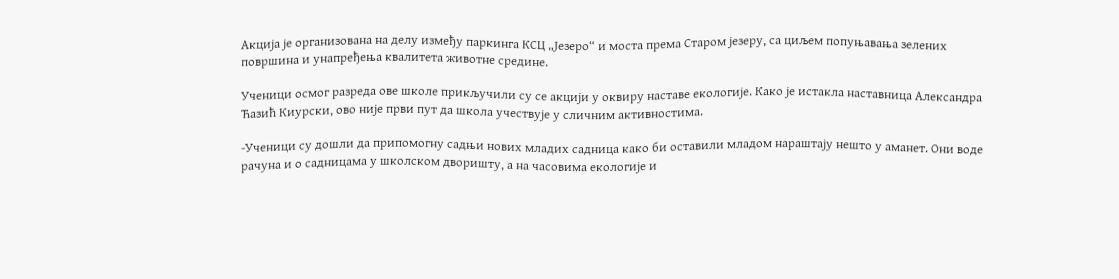Акција је организована на делу између паркинга КСЦ „Језеро“ и моста према Старом језеру, са циљем попуњавања зелених површина и унапређења квалитета животне средине.

Ученици осмог разреда ове школе прикључили су се акцији у оквиру наставе екологије. Како је истакла наставница Александра Ћазић Киурски, ово није први пут да школа учествује у сличним активностима.

-Ученици су дошли да припомогну садњи нових младих садница како би оставили младом нараштају нешто у амaнет. Они воде рачуна и о садницама у школском дворишту, а на часовима екологије и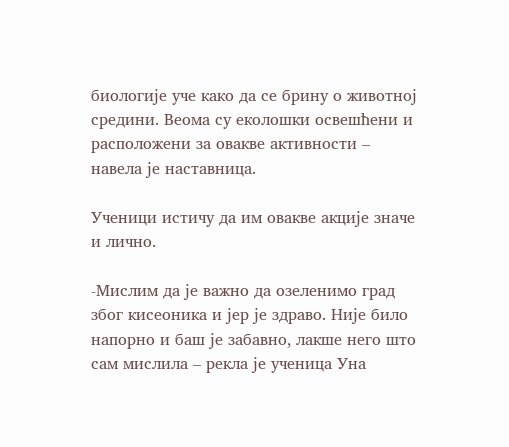биологије уче како да се брину о животној средини. Веома су еколошки освешћени и расположени за овакве активности – навела је наставница.

Ученици истичу да им овакве акције значе и лично.

-Мислим да је важно да озеленимо град због кисеоника и јер је здраво. Није било напорно и баш је забавно, лакше него што сам мислила – рекла је ученица Уна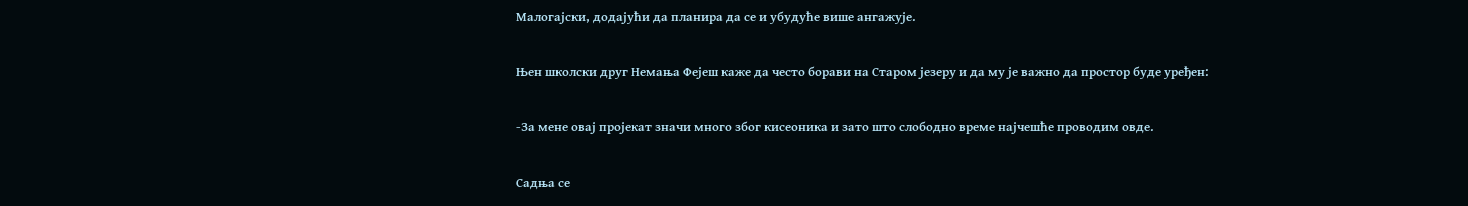Малогajски, додајући да планира да се и убудуће више ангажује.

Њен школски друг Немања Фејеш каже да често борави на Старом језеру и да му је важно да простор буде уређен:

-За мене овај пројекат значи много због кисеоника и зато што слободно време најчешће проводим овде.

Садња се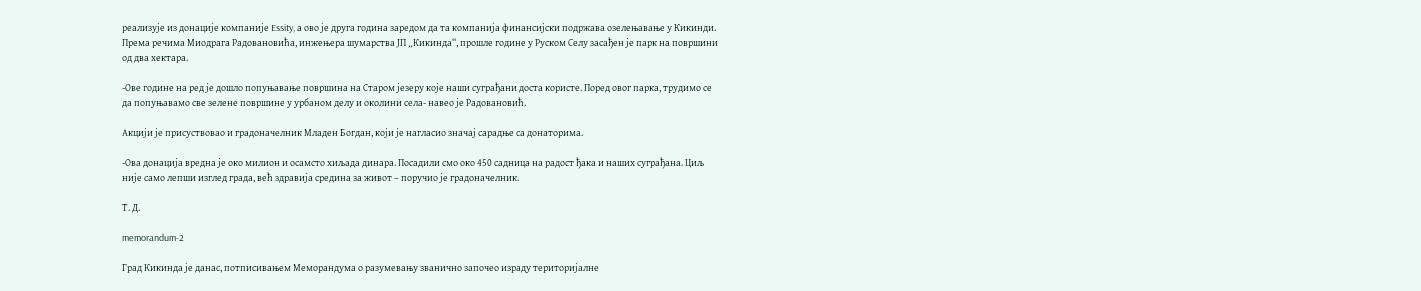реализује из донације компаније Essity, а ово је друга година заредом да та компанија финансијски подржава озелењавање у Кикинди. Према речима Миодрага Радовановића, инжењера шумарства ЈП „Кикинда“, прошле године у Руском Селу засађен је парк на површини од два хектара.

-Ове године на ред је дошло попуњавање површина на Старом језеру које наши суграђани доста користе. Поред овог парка, трудимо се да попуњавамо све зелене површине у урбаном делу и околини села- навео је Радовановић.

Акцији је присуствовао и градоначелник Младен Богдан, који је нагласио значај сарадње са донаторима.

-Ова донација вредна је око милион и осамсто хиљада динара. Посадили смо око 450 садница на радост ђака и наших суграђана. Циљ није само лепши изглед града, већ здравија средина за живот – поручио је градоначелник.

Т. Д.

memorandum-2

Град Кикинда је данас, потписивањем Меморандума о разумевању званично започео израду територијалне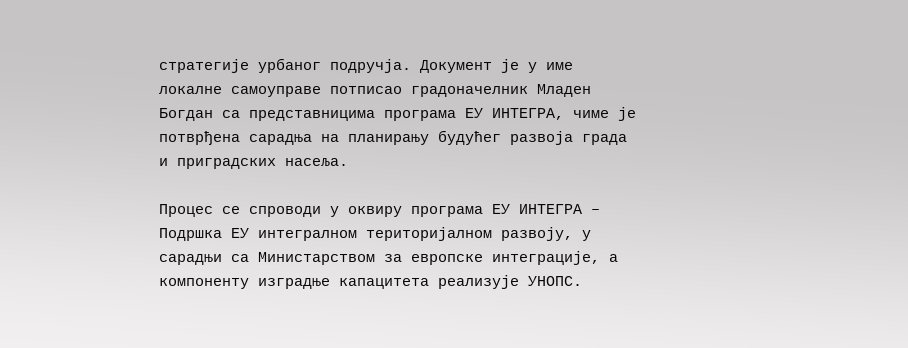стратегије урбаног подручја. Документ је у име локалне самоуправе потписао градоначелник Младен Богдан са представницима програма ЕУ ИНТЕГРА, чиме је потврђена сарадња на планирању будућег развоја града и приградских насеља.

Процес се спроводи у оквиру програма ЕУ ИНТЕГРА – Подршка ЕУ интегралном територијалном развоју, у сарадњи са Министарством за европске интеграције, а компоненту изградње капацитета реализује УНОПС.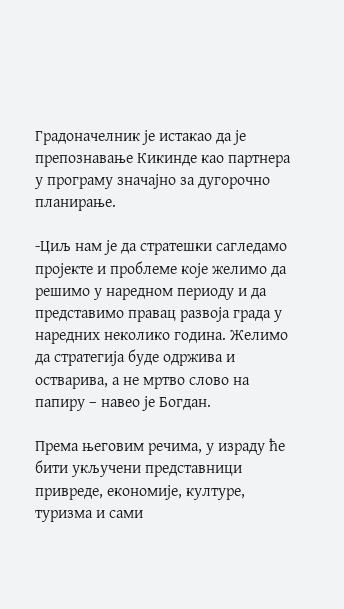Градоначелник је истакао да је препознавање Кикинде као партнера у програму значајно за дугорочно планирање.

-Циљ нам је да стратешки сагледамо пројекте и проблеме које желимо да решимо у наредном периоду и да представимо правац развоја града у наредних неколико година. Желимо да стратегија буде одржива и остварива, а не мртво слово на папиру – навео је Богдан.

Према његовим речима, у израду ће бити укључени представници привреде, економије, културе, туризма и сами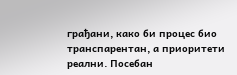грађани, како би процес био транспарентан, а приоритети реални. Посебан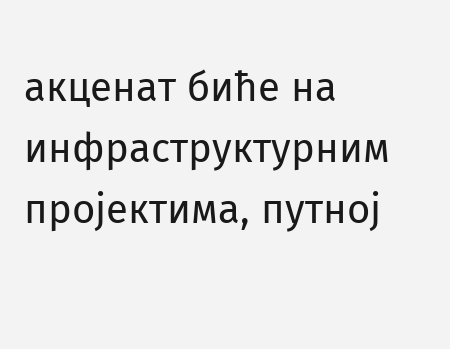акценат биће на инфраструктурним пројектима, путној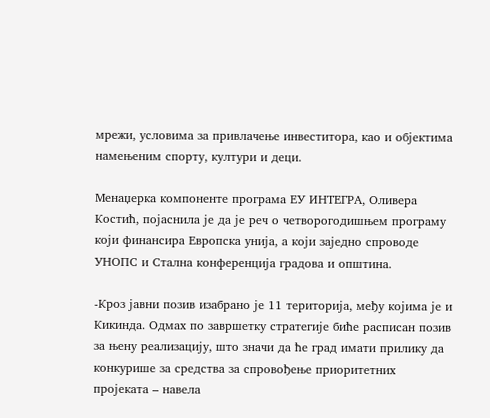мрежи, условима за привлачење инвеститора, као и објектима намењеним спорту, култури и деци.

Менаџерка компоненте програма ЕУ ИНТЕГРА, Оливера Костић, појаснила је да је реч о четворогодишњем програму који финансира Европска унија, а који заједно спроводе УНОПС и Стална конференција градова и општина.

-Кроз јавни позив изабрано је 11 територија, међу којима је и Кикинда. Одмах по завршетку стратегије биће расписан позив за њену реализацију, што значи да ће град имати прилику да конкурише за средства за спровођење приоритетних пројеката – навела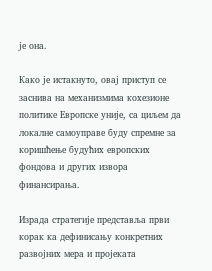је она.

Како је истакнуто, овај приступ се заснива на механизмима кохезионе политике Европске уније, са циљем да локалне самоуправе буду спремне за коришћење будућих европских фондова и других извора финансирања.

Израда стратегије представља први корак ка дефинисању конкретних развојних мера и пројеката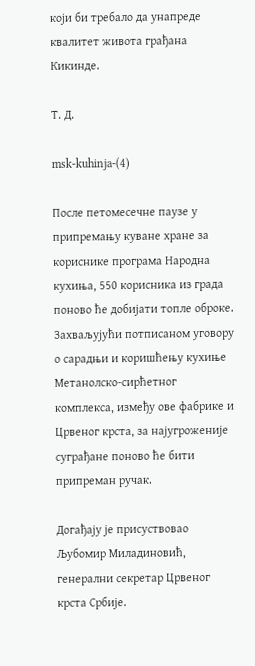који би требало да унапреде квалитет живота грађана Кикинде.

Т. Д.

msk-kuhinja-(4)

После петомесечне паузе у припремању куване хране за кориснике програма Народна кухиња, 550 корисника из града поново ће добијати топле оброке. Захваљујући потписаном уговору о сарадњи и коришћењу кухиње Метанолско-сирћетног комплекса, између ове фабрике и Црвеног крста, за најугроженије суграђане поново ће бити припреман ручак.

Догађају је присуствовао Љубомир Миладиновић, генерални секретар Црвеног крста Србије.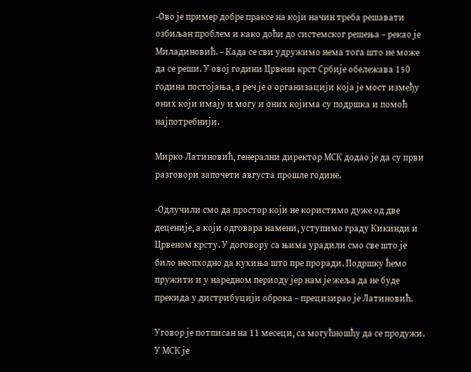-Ово је пример добре праксе на који начин треба решавати озбиљан проблем и како доћи до системског решења – рекао је Миладиновић. – Када се сви удружимо нема тога што не може да се реши. У овој години Црвени крст Србије обележава 150 година постојања, а реч је о организацији која је мост између оних који имају и могу и оних којима су подршка и помоћ најпотребнији.

Мирко Латиновић, генерални директор МСК додао је да су први разговори започети августа прошле године.

-Одлучили смо да простор који не користимо дуже од две деценије, а који одговара намени, уступимо граду Кикинди и Црвеном крсту. У договору са њима урадили смо све што је било неопходно да кухиња што пре проради. Подршку ћемо пружити и у наредном периоду јер нам је жеља да не буде прекида у дистрибуцији оброка – прецизирао је Латиновић.

Уговор је потписан на 11 месеци, са могућношћу да се продужи. У МСК је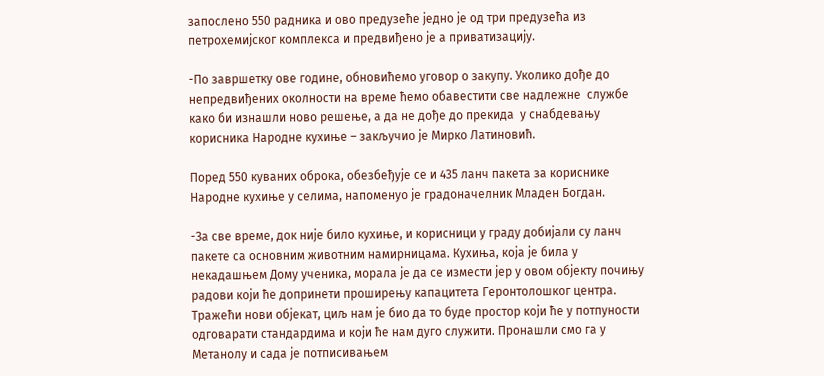запослено 550 радника и ово предузеће једно је од три предузећа из петрохемијског комплекса и предвиђено је а приватизацију.

-По завршетку ове године, обновићемо уговор о закупу. Уколико дође до непредвиђених околности на време ћемо обавестити све надлежне  службе како би изнашли ново решење, а да не дође до прекида  у снабдевању корисника Народне кухиње – закључио је Мирко Латиновић.

Поред 550 куваних оброка, обезбеђује се и 435 ланч пакета за кориснике Народне кухиње у селима, напоменуо је градоначелник Младен Богдан.

-За све време, док није било кухиње, и корисници у граду добијали су ланч пакете са основним животним намирницама. Кухиња, која је била у некадашњем Дому ученика, морала је да се измести јер у овом објекту почињу радови који ће допринети проширењу капацитета Геронтолошког центра. Тражећи нови објекат, циљ нам је био да то буде простор који ће у потпуности одговарати стандардима и који ће нам дуго служити. Пронашли смо га у Метанолу и сада је потписивањем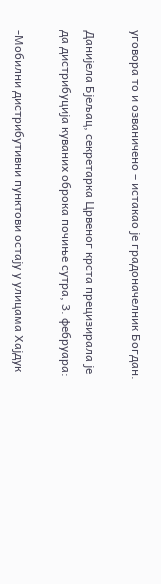уговора то и озваничено – истакао је градоначелник Богдан.

Данијела Бјељац, секретарка Црвеног крста прецизирала је да дистрибуција куваних оброка почиње сутра, 3. фебруара:

-Мобилни дистрибутивни пунктови остају у улицама Хајдук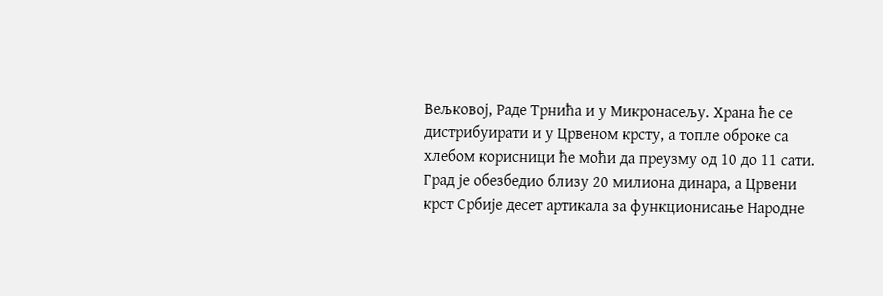Вељковој, Раде Трнића и у Микронасељу. Храна ће се дистрибуирати и у Црвеном крсту, а топле оброке са хлебом корисници ће моћи да преузму од 10 до 11 сати. Град је обезбедио близу 20 милиона динара, а Црвени крст Србије десет артикала за функционисање Народне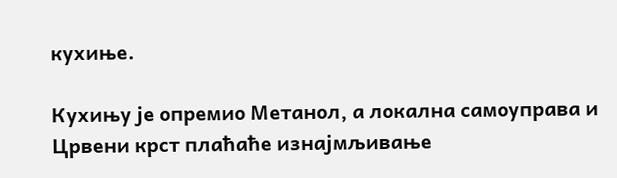кухиње.

Кухињу је опремио Метанол, а локална самоуправа и Црвени крст плаћаће изнајмљивање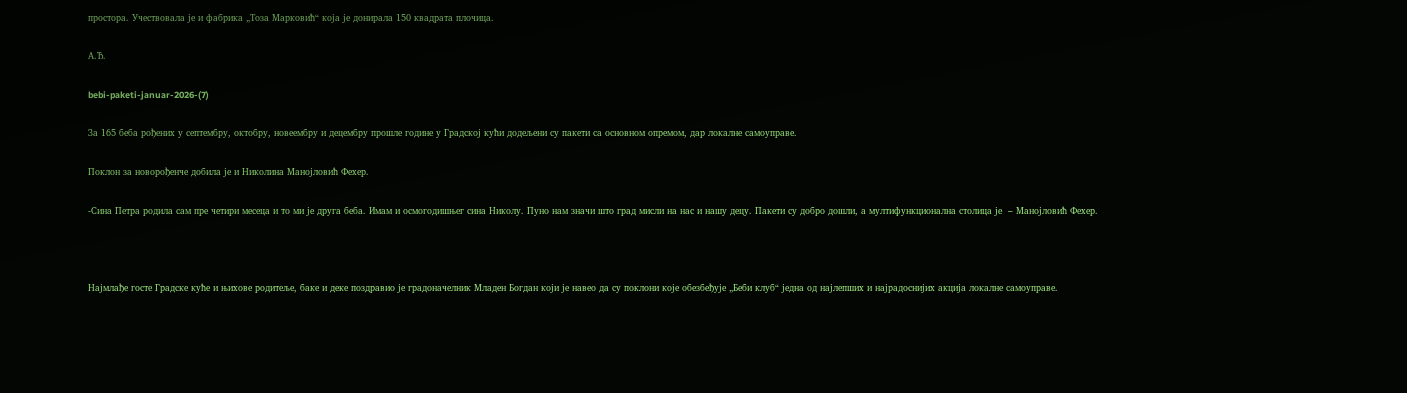простора. Учествовала је и фабрика „Тоза Марковић“ која је донирала 150 квадрата плочица.

А.Ђ.

bebi-paketi-januar-2026-(7)

За 165 беба рођених у септембру, октобру, новеембру и децембру прошле године у Градској кући додељени су пакети са основном опремом, дар локалне самоуправе.

Поклон за новорођенче добила је и Николина Манојловић Фехер.

-Сина Петра родила сам пре четири месеца и то ми је друга беба. Имам и осмогодишњег сина Николу. Пуно нам значи што град мисли на нас и нашу децу. Пакети су добро дошли, а мултифункционална столица је  – Манојловић Фехер.



Најмлађе госте Градске куће и њихове родитеље, баке и деке поздравио је градоначелник Младен Богдан који је навео да су поклони које обезбеђује „Беби клуб“ једна од најлепших и најрадоснијих акција локалне самоуправе.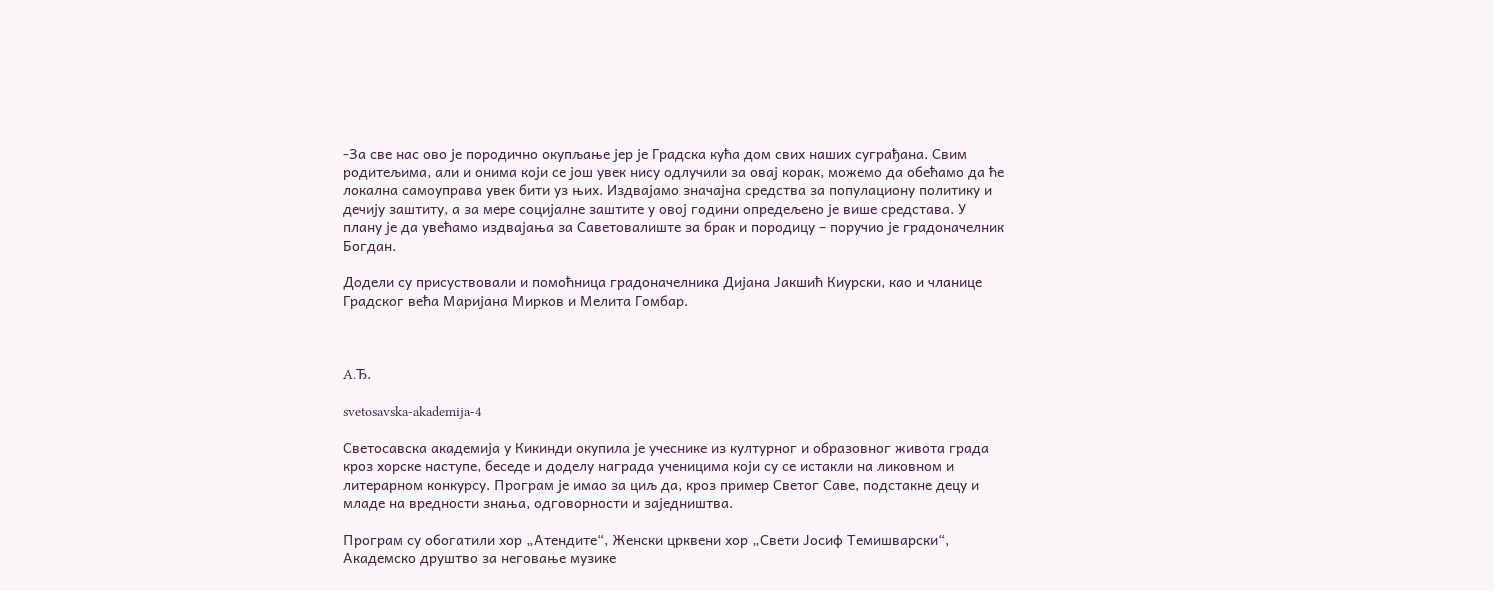-За све нас ово је породично окупљање јер је Градска кућа дом свих наших суграђана. Свим родитељима, али и онима који се још увек нису одлучили за овај корак, можемо да обећамо да ће локална самоуправа увек бити уз њих. Издвајамо значајна средства за популациону политику и дечију заштиту, а за мере социјалне заштите у овој години опредељено је више средстава. У плану је да увећамо издвајања за Саветовалиште за брак и породицу – поручио је градоначелник Богдан.

Додели су присуствовали и помоћница градоначелника Дијана Јакшић Киурски, као и чланице Градског већа Маријана Мирков и Мелита Гомбар.



A.Ђ.

svetosavska-akademija-4

Светосавска академија у Кикинди окупила је учеснике из културног и образовног живота града кроз хорске наступе, беседе и доделу награда ученицима који су се истакли на ликовном и литерарном конкурсу. Програм је имао за циљ да, кроз пример Светог Саве, подстакне децу и младе на вредности знања, одговорности и заједништва.

Програм су обогатили хор „Атендите“, Женски црквени хор „Свети Јосиф Темишварски“, Академско друштво за неговање музике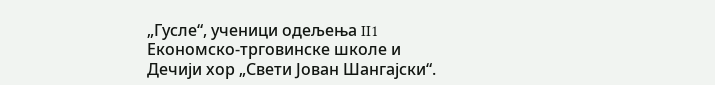„Гусле“, ученици одељења II1 Економско-трговинске школе и Дечији хор „Свети Јован Шангајски“.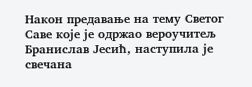Након предавање на тему Светог Саве које је одржао вероучитељ Бранислав Јесић, наступила је свечана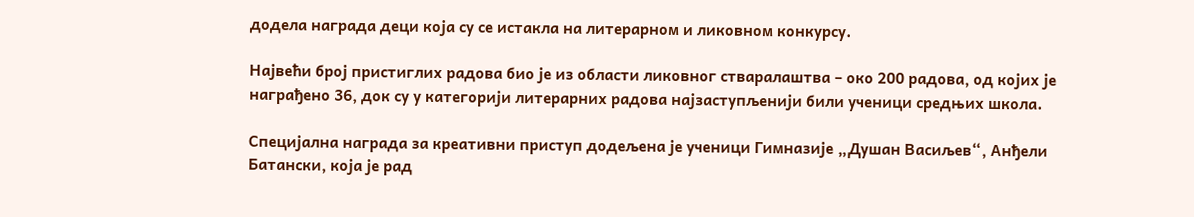додела награда деци која су се истакла на литерарном и ликовном конкурсу.

Највећи број пристиглих радова био је из области ликовног стваралаштва – око 200 радова, од којих је награђено 36, док су у категорији литерарних радова најзаступљенији били ученици средњих школа.

Специјална награда за креативни приступ додељена је ученици Гимназије „Душан Васиљев“, Анђели Батански, која је рад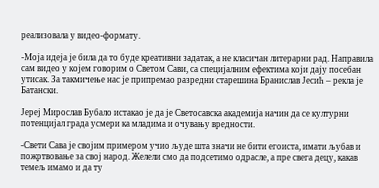реализовала у видео-формату.

-Моја идеја је била да то буде креативни задатак, а не класичан литерарни рад. Направила сам видео у којем говорим о Светом Сави, са специјалним ефектима који дају посебан утисак. За такмичење нас је припремао разредни старешина Бранислав Јесић – рекла је Батански.

Јереј Мирослав Бубало истакао је да је Светосавска академија начин да се културни потенцијал града усмери ка младима и очувању вредности.

-Свети Сава је својим примером учио људе шта значи не бити егоиста, имати љубав и пожртвовање за свој народ. Желели смо да подсетимо одрасле, а пре свега децу, какав темељ имамо и да ту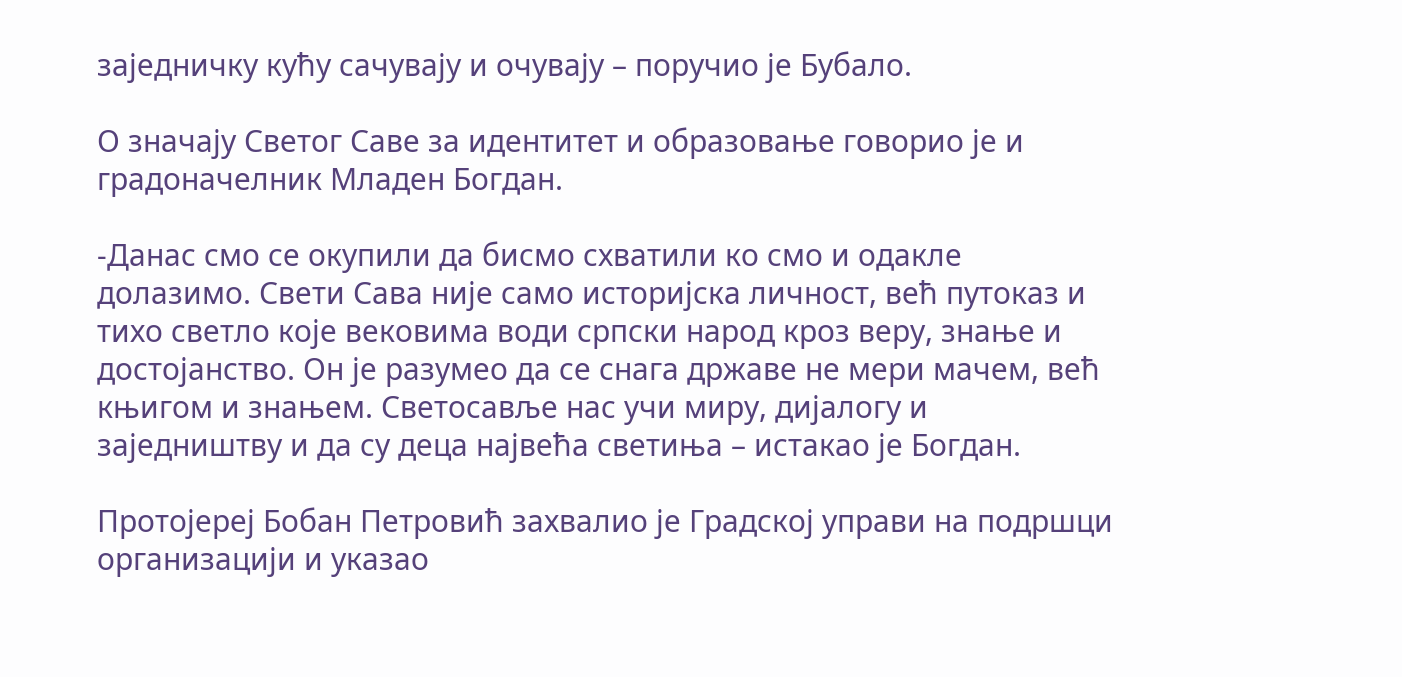заједничку кућу сачувају и очувају – поручио је Бубало.

О значају Светог Саве за идентитет и образовање говорио је и градоначелник Младен Богдан.

-Данас смо се окупили да бисмо схватили ко смо и одакле долазимо. Свети Сава није само историјска личност, већ путоказ и тихо светло које вековима води српски народ кроз веру, знање и достојанство. Он је разумео да се снага државе не мери мачем, већ књигом и знањем. Светосавље нас учи миру, дијалогу и заједништву и да су деца највећа светиња – истакао је Богдан.

Протојереј Бобан Петровић захвалио је Градској управи на подршци организацији и указао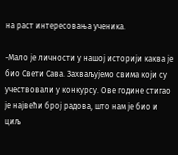на раст интересовања ученика.

-Мало је личности у нашој историји каква је био Свети Сава. Захваљујемо свима који су учествовали у конкурсу. Ове године стигао је највећи број радова, што нам је био и циљ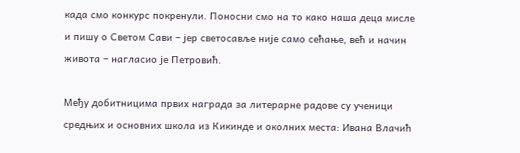када смо конкурс покренули. Пoнoсни смо на то како наша деца мисле и пишу о Светом Сави – јер светосавље није само сећање, већ и начин живота – нагласио је Петровић.

Међу добитницима првих награда за литерарне радове су ученици средњих и основних школа из Кикинде и околних места: Ивана Влачић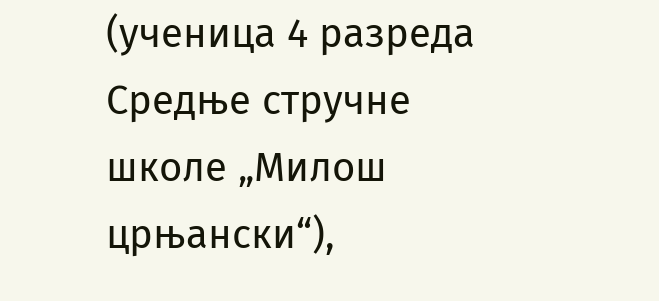(ученица 4 разреда Средње стручне школе „Милош црњански“),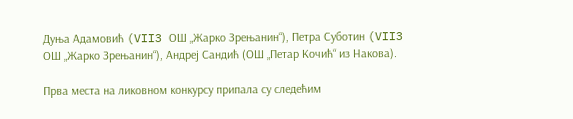Дуња Адамовић (VII3 ОШ „Жарко Зрењанин“), Петра Суботин (VII3 ОШ „Жарко Зрењанин“), Андреј Сандић (ОШ „Петар Kочић“ из Накова).

Прва места на ликовном конкурсу припала су следећим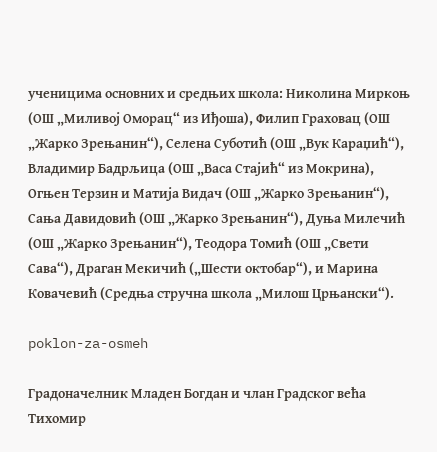ученицима основних и средњих школа: Николина Миркоњ (ОШ „Миливој Оморац“ из Иђоша), Филип Граховац (ОШ „Жарко Зрењанин“), Селена Суботић (ОШ „Вук Караџић“), Владимир Бадрљица (ОШ „Васа Стајић“ из Мокрина), Огњен Терзин и Матија Видач (ОШ „Жарко Зрењанин“), Сања Давидовић (ОШ „Жарко Зрењанин“), Дуња Милечић (ОШ „Жарко Зрењанин“), Теодора Томић (ОШ „Свети Сава“), Драган Мекичић („Шести октобар“), и Марина Ковачевић (Средња стручна школа „Милош Црњански“).

poklon-za-osmeh

Градоначелник Младен Богдан и члан Градског већа Тихомир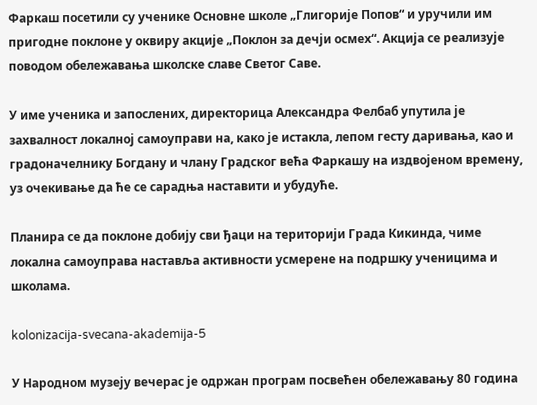Фаркаш посетили су ученике Основне школе „Глигорије Попов“ и уручили им пригодне поклоне у оквиру акције „Поклон за дечји осмех“. Акција се реализује поводом обележавања школске славе Светог Саве.

У име ученика и запослених, директорица Александра Фелбаб упутила је захвалност локалној самоуправи на, како је истакла, лепом гесту даривања, као и градоначелнику Богдану и члану Градског већа Фаркашу на издвојеном времену, уз очекивање да ће се сарадња наставити и убудуће.

Планира се да поклоне добију сви ђаци на територији Града Кикинда, чиме локална самоуправа наставља активности усмерене на подршку ученицима и школама.

kolonizacija-svecana-akademija-5

У Народном музеју вечерас је одржан програм посвећен обележавању 80 година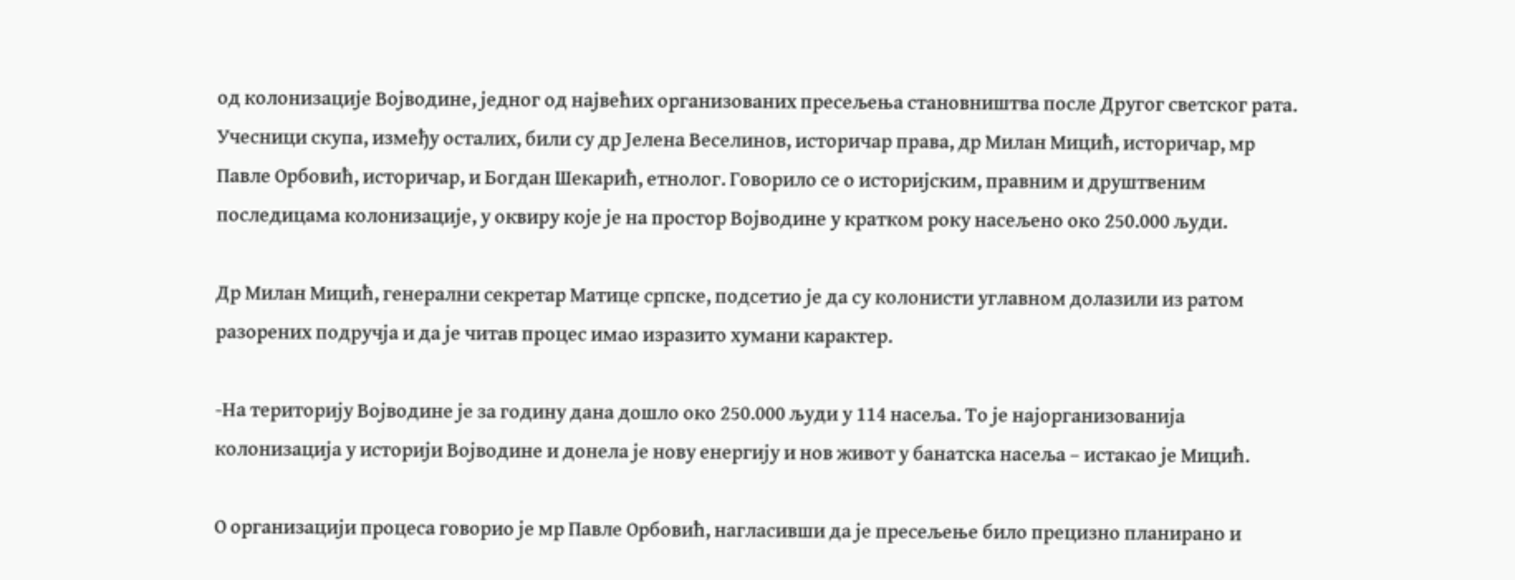од колонизације Војводине, једног од највећих организованих пресељења становништва после Другог светског рата. Учесници скупа, између осталих, били су др Јелена Веселинов, историчар права, др Милан Мицић, историчар, мр Павле Орбовић, историчар, и Богдан Шекарић, етнолог. Говорило се о историјским, правним и друштвеним последицама колонизације, у оквиру које је на простор Војводине у кратком року насељено око 250.000 људи.

Др Милан Мицић, генерални секретар Матице српске, подсетио је да су колонисти углавном долазили из ратом разорених подручја и да је читав процес имао изразито хумани карактер.

-На територију Војводине је за годину дана дошло око 250.000 људи у 114 насеља. То је најорганизованија колонизација у историји Војводине и донела је нову енергију и нов живот у банатска насеља – истакао је Мицић.

О организацији процеса говорио је мр Павле Орбовић, нагласивши да је пресељење било прецизно планирано и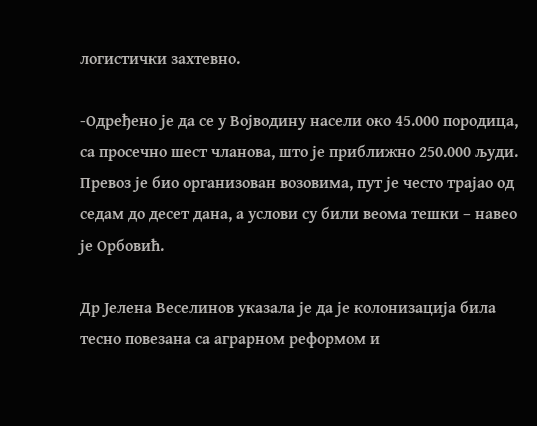логистички захтевно.

-Одређено је да се у Војводину насели око 45.000 породица, са просечно шест чланова, што је приближно 250.000 људи. Превоз је био организован возовима, пут је често трајао од седам до десет дана, а услови су били веома тешки – навео је Орбовић.

Др Јелена Веселинов указала је да је колонизација била тесно повезана са аграрном реформом и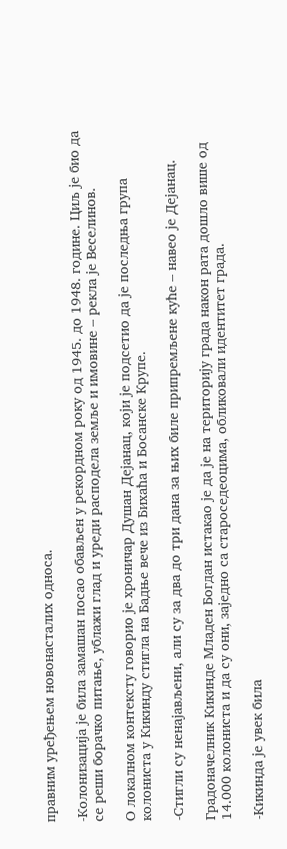правним уређењем новонасталих односа.

-Колонизација је била замашан посао обављен у рекордном року од 1945. до 1948. године. Циљ је био да се реши борачко питање, ублажи глад и уреди расподела земље и имовине – рекла је Веселинов.

О локалном контексту говорио је хроничар Душан Дејанац, који је подсетио да је последња група колониста у Кикинду стигла на Бадње вече из Бихаћа и Босанске Крупе.

-Стигли су ненајављени, али су за два до три дана за њих биле припремљене куће – навео је Дејанац.

Градоначелник Кикинде Младен Богдан истакао је да је на територију града након рата дошло више од 14.000 колониста и да су они, заједно са староседеоцима, обликовали идентитет града.

-Кикинда је увек била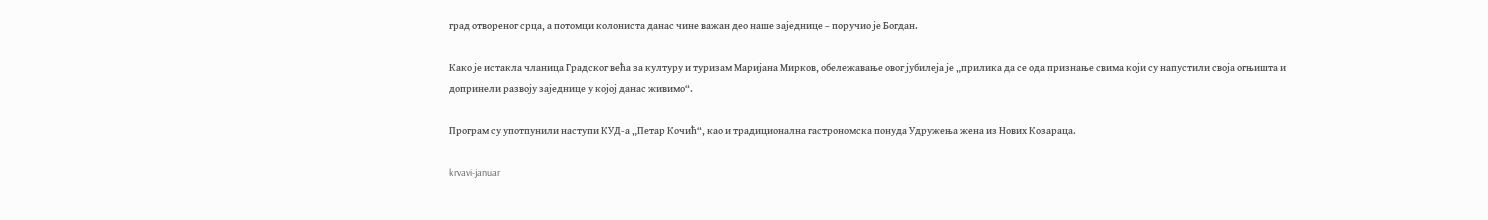град отвореног срца, а потомци колониста данас чине важан део наше заједнице – поручио је Богдан.

Како је истакла чланица Градског већа за културу и туризам Маријана Мирков, обележавање овог јубилеја је „прилика да се ода признање свима који су напустили своја огњишта и допринели развоју заједнице у којој данас живимо“.

Програм су употпунили наступи КУД-а „Петар Кочић“, као и традиционална гастрономска понуда Удружења жена из Нових Козараца.

krvavi-januar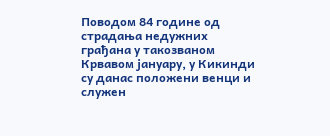Поводом 84 године од страдања недужних грађана у такозваном Крвавом јануару, у Кикинди су данас положени венци и служен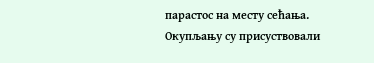парастос на месту сећања. Окупљању су присуствовали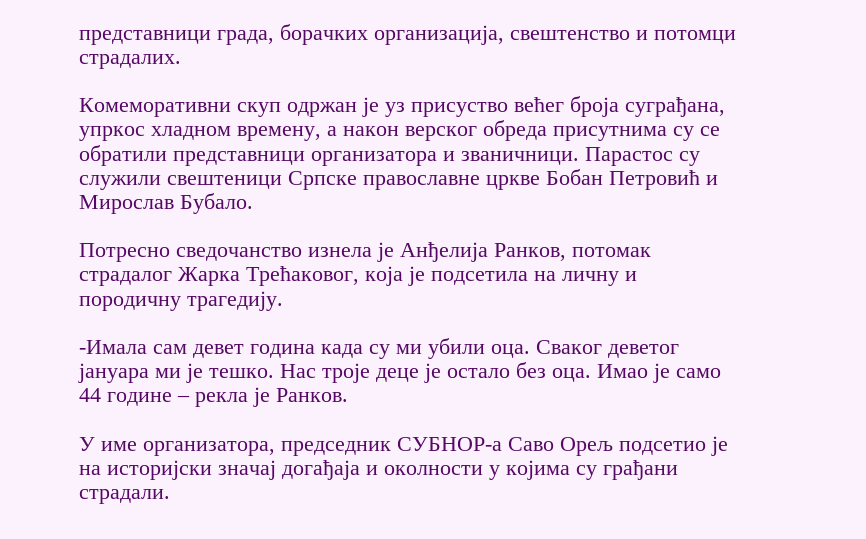представници града, борачких организација, свештенство и потомци страдалих.

Комеморативни скуп одржан је уз присуство већег броја суграђана, упркос хладном времену, а након верског обреда присутнима су се обратили представници организатора и званичници. Парастос су служили свештеници Српске православне цркве Бобан Петровић и Мирослав Бубало.

Потресно сведочанство изнела је Анђелија Ранков, потомак страдалог Жарка Трећаковог, која је подсетила на личну и породичну трагедију.

-Имала сам девет година када су ми убили оца. Сваког деветог јануара ми је тешко. Нас троје деце је остало без оца. Имао је само 44 године – рекла је Ранков.

У име организатора, председник СУБНОР-а Саво Орељ подсетио је на историјски значај догађаја и околности у којима су грађани страдали.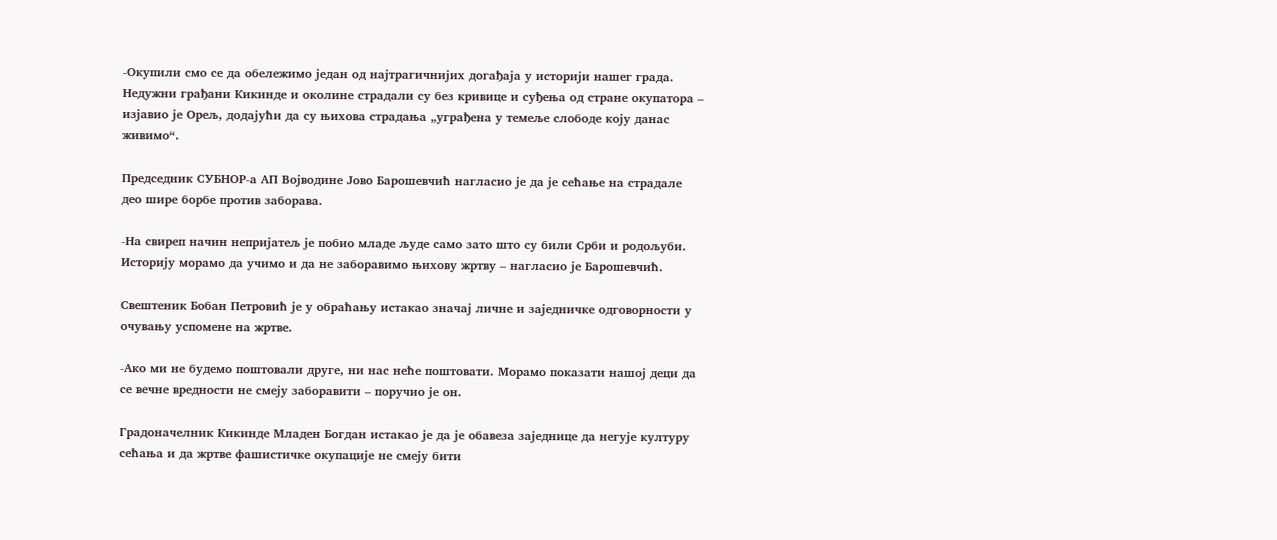-Окупили смо се да обележимо један од најтрагичнијих догађаја у историји нашег града. Недужни грађани Кикинде и околине страдали су без кривице и суђења од стране окупатора – изјавио је Орељ, додајући да су њихова страдања „уграђена у темеље слободе коју данас живимо“.

Председник СУБНОР-а АП Војводине Јово Барошевчић нагласио је да је сећање на страдале део шире борбе против заборава.

-На свиреп начин непријатељ је побио младе људе само зато што су били Срби и родољуби. Историју морамо да учимо и да не заборавимо њихову жртву – нагласио је Барошевчић.

Свештеник Бобан Петровић је у обраћању истакао значај личне и заједничке одговорности у очувању успомене на жртве.

-Ако ми не будемо поштовали друге, ни нас неће поштовати. Морамо показати нашој деци да се вечне вредности не смеју заборавити – поручио је он.

Градоначелник Кикинде Младен Богдан истакао је да је обавеза заједнице да негује културу сећања и да жртве фашистичке окупације не смеју бити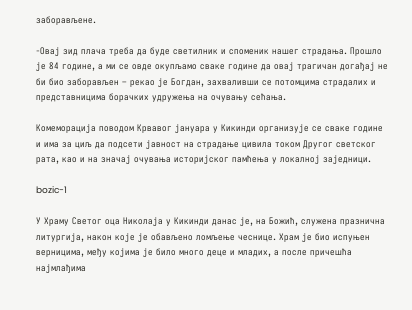заборављене.

-Овај зид плача треба да буде светилник и споменик нашег страдања. Прошло је 84 године, а ми се овде окупљамо сваке године да овај трагичан догађај не би био заборављен – рекао је Богдан, захваливши се потомцима страдалих и представницима борачких удружења на очувању сећања.

Комеморација поводом Крвавог јануара у Кикинди организује се сваке године и има за циљ да подсети јавност на страдање цивила током Другог светског рата, као и на значај очувања историјског памћења у локалној заједници.

bozic-1

У Храму Светог оца Николаја у Кикинди данас је, на Божић, служена празнична литургија, након које је обављено ломљење чеснице. Храм је био испуњен верницима, међу којима је било много деце и младих, а после причешћа најмлађима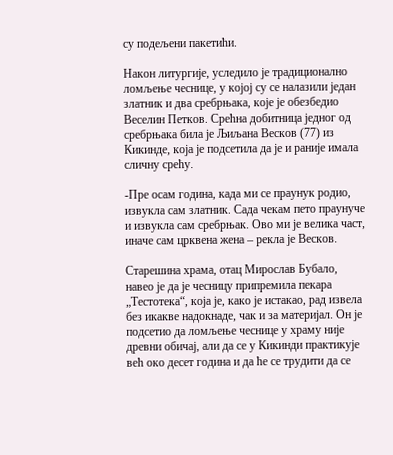су подељени пакетићи.

Након литургије, уследило је традиционално ломљење чеснице, у којој су се налазили један златник и два сребрњака, које је обезбедио Веселин Петков. Срећна добитница једног од сребрњака била је Љиљана Весков (77) из Кикинде, која је подсетила да је и раније имала сличну срећу.

-Пре осам година, када ми се праунук родио, извукла сам златник. Сада чекам пето праунуче и извукла сам сребрњак. Ово ми је велика част, иначе сам црквена жена – рекла је Весков.

Старешина храма, отац Мирослав Бубало, навео је да је чесницу припремила пекара „Тестотека“, која је, како је истакао, рад извела без икакве надокнаде, чак и за материјал. Он је подсетио да ломљење чеснице у храму није древни обичај, али да се у Кикинди практикује већ око десет година и да ће се трудити да се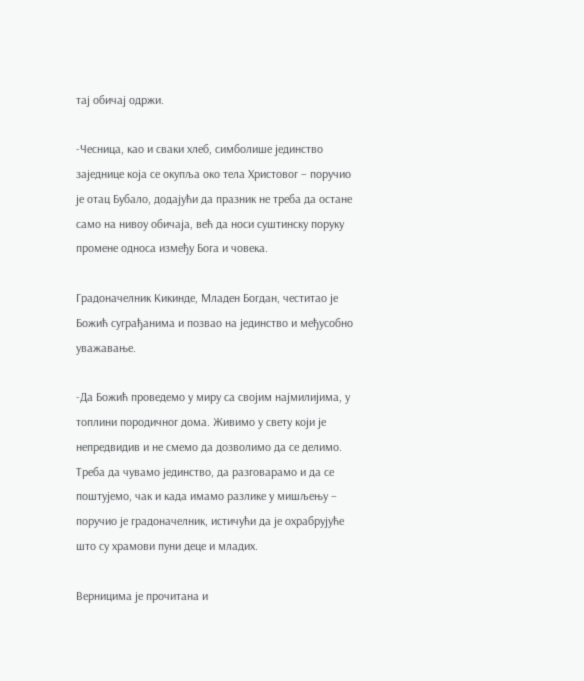тај обичај одржи.

-Чесница, као и сваки хлеб, симболише јединство заједнице која се окупља око тела Христовог – поручио је отац Бубало, додајући да празник не треба да остане само на нивоу обичаја, већ да носи суштинску поруку промене односа између Бога и човека.

Градоначелник Кикинде, Младен Богдан, честитао је Божић суграђанима и позвао на јединство и међусобно уважавање.

-Да Божић проведемо у миру са својим најмилијима, у топлини породичног дома. Живимо у свету који је непредвидив и не смемо да дозволимо да се делимо. Треба да чувамо јединство, да разговарамо и да се поштујемо, чак и када имамо разлике у мишљењу – поручио је градоначелник, истичући да је охрабрујуће што су храмови пуни деце и младих.

Верницима је прочитана и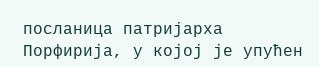посланица патријарха Порфирија, у којој је упућен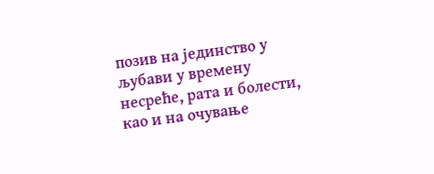позив на јединство у љубави у времену несреће, рата и болести, као и на очување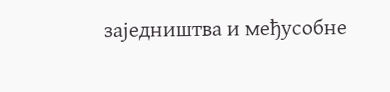заједништва и међусобне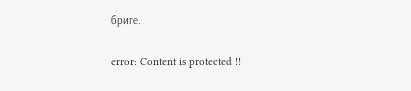бриге.

error: Content is protected !!